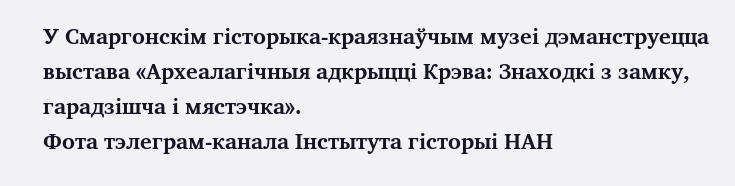У Смаргонскім гісторыка-краязнаўчым музеі дэманструецца выстава «Археалагічныя адкрыцці Крэва: Знаходкі з замку, гарадзішча і мястэчка».
Фота тэлеграм-канала Інстытута гісторыі НАН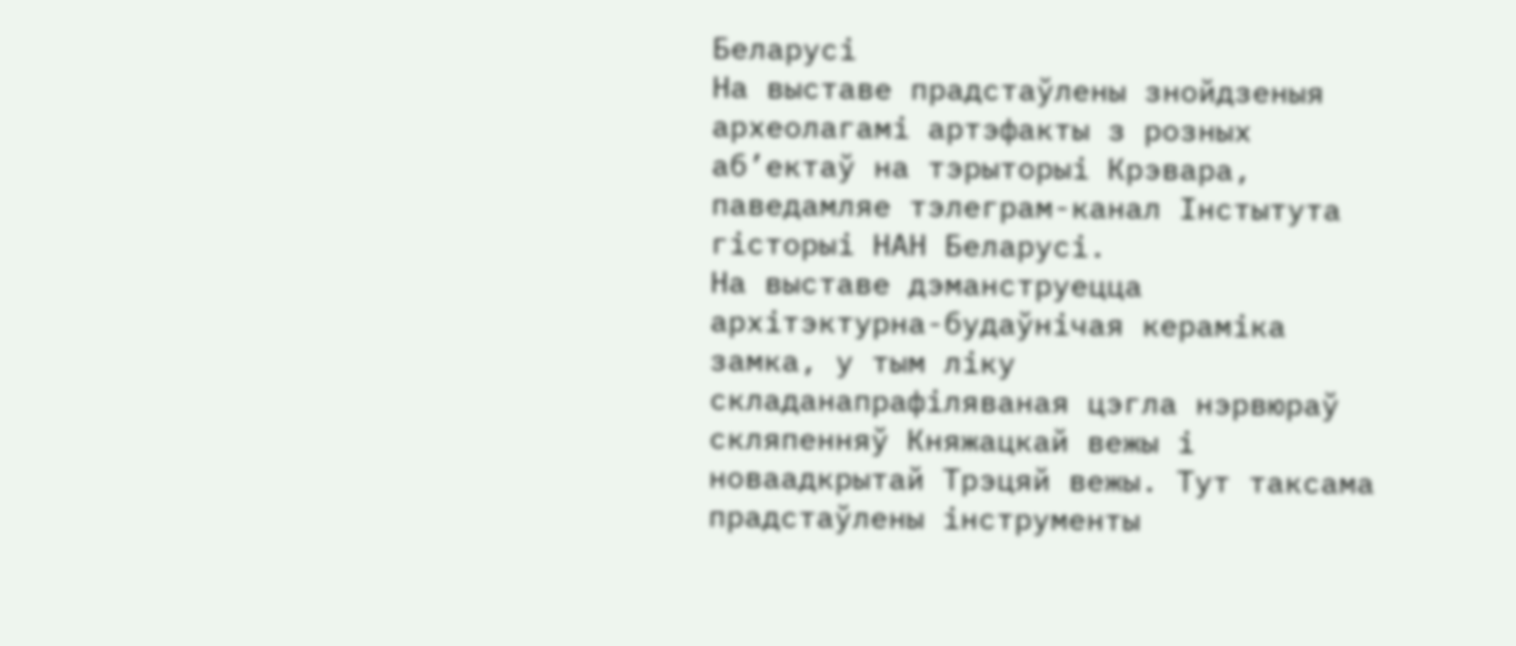Беларусі
На выставе прадстаўлены знойдзеныя археолагамі артэфакты з розных аб’ектаў на тэрыторыі Крэвара, паведамляе тэлеграм-канал Інстытута гісторыі НАН Беларусі.
На выставе дэманструецца архітэктурна-будаўнічая кераміка замка, у тым ліку складанапрафіляваная цэгла нэрвюраў скляпенняў Княжацкай вежы і новаадкрытай Трэцяй вежы. Тут таксама прадстаўлены інструменты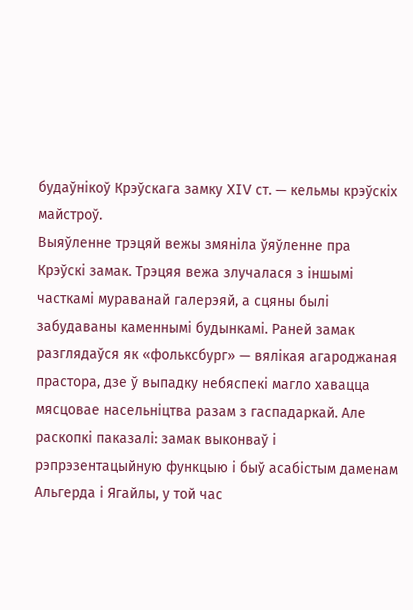будаўнікоў Крэўскага замку XIV ст. — кельмы крэўскіх майстроў.
Выяўленне трэцяй вежы змяніла ўяўленне пра Крэўскі замак. Трэцяя вежа злучалася з іншымі часткамі мураванай галерэяй, а сцяны былі забудаваны каменнымі будынкамі. Раней замак разглядаўся як «фольксбург» — вялікая агароджаная прастора, дзе ў выпадку небяспекі магло хавацца мясцовае насельніцтва разам з гаспадаркай. Але раскопкі паказалі: замак выконваў і рэпрэзентацыйную функцыю і быў асабістым даменам Альгерда і Ягайлы, у той час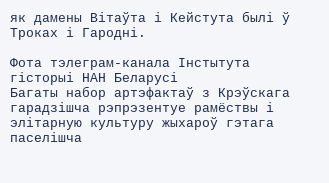як дамены Вітаўта і Кейстута былі ў Троках і Гародні.

Фота тэлеграм-канала Інстытута гісторыі НАН Беларусі
Багаты набор артэфактаў з Крэўскага гарадзішча рэпрэзентуе рамёствы і элітарную культуру жыхароў гэтага паселішча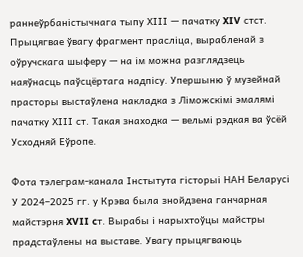раннеўрбаністычнага тыпу ХІІІ — пачатку XIV стст. Прыцягвае ўвагу фрагмент прасліца, вырабленай з оўручскага шыферу — на ім можна разглядзець наяўнасць паўсцёртага надпісу. Упершыню ў музейнай прасторы выстаўлена накладка з Ліможскімі эмалямі пачатку ХІІІ ст. Такая знаходка — вельмі рэдкая ва ўсёй Усходняй Еўропе.

Фота тэлеграм-канала Інстытута гісторыі НАН Беларусі
У 2024–2025 гг. у Крэва была знойдзена ганчарная майстэрня XVII cт. Вырабы і нарыхтоўцы майстры прадстаўлены на выставе. Увагу прыцягваюць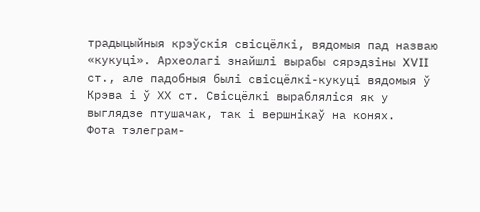традыцыйныя крэўскія свісцёлкі, вядомыя пад назваю «кукуці». Археолагі знайшлі вырабы сярэдзіны XVII cт., але падобныя былі свісцёлкі-кукуці вядомыя ў Крэва і ў ХХ ст. Свісцёлкі вырабляліся як у выглядзе птушачак, так і вершнікаў на конях.
Фота тэлеграм-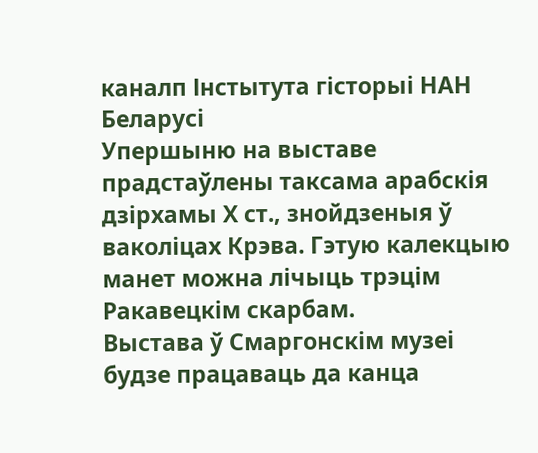каналп Інстытута гісторыі НАН Беларусі
Упершыню на выставе прадстаўлены таксама арабскія дзірхамы Х ст., знойдзеныя ў ваколіцах Крэва. Гэтую калекцыю манет можна лічыць трэцім Ракавецкім скарбам.
Выстава ў Смаргонскім музеі будзе працаваць да канца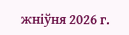жніўня 2026 г.